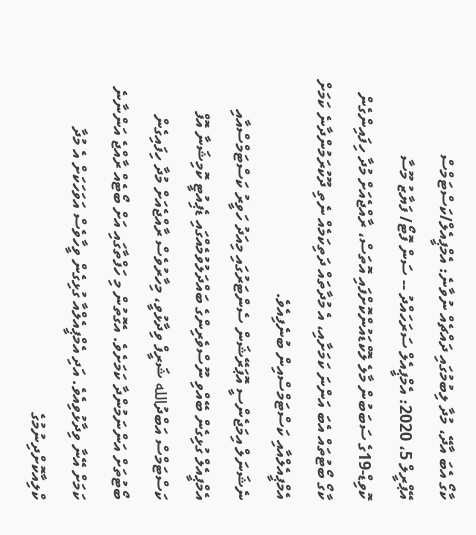ކާގޯ އެބަ އާދޭ، މުދާ ލިބުމުގައި ދައްޗެއް ނުވާނެ: އެމްޕީއެލް/ކަސްޓަމްސް
އޭޕްރީލް 5، 2020: އެމްޕީއެލް ސަރަހައްދު -- ސަން ފޮޓޯ/ ފަޔާޒު މޫސާ
ކޮވިޑް-19ގެ ސަބަބުން މާލެ ލޮކްޑައުންކޮށްފައި އޮތަސް، ރާއްޖެއަށް މުދާ ހިފައިންގެން ކާގޯ ބޯޓުތައް އެބަ އަންނަ ކަމަށާއި، އެ މުދާތައް ދަތިކަމެއް ނެތި ދޫކުރަމުންދާނެ ކަމަށް އެމްޕީއެލްއާއި ކަސްޓަމްސްއިން ބުނެފިއެވެ.
ނެޝަނަލް އިމަޖެންސީ އޮޕަރޭޝަން ސެންޓަރުގައި މިއަދު ހަވީރު ކަސްޓަމްސްއާއި އެމްޕީއެލް ގުޅިގެން ބޭއްވި ނޫސްވެރިންގެ ބައްދަލުވުމެއްގައި ޑެޕިއުޓީ ކޮމިޝަނާ އޮފް ކަސްޓަމްސް އަބްދުالله ޝަރީފް ވިދާޅުވީ، މިހާރުވެސް ރާއްޖެއަށް މުދާ ހިފައިގެން ބޯޓުތަށް އަންނަމުންދާ ކަމަށެވެ. އެގޮތުން މި ހަފްތާގައި އަށް ބޯޓެއް ރާއްޖެ އަންނާނެ ކަމަށް އޭނާ ވިދާޅުވިއެވެ. އަދި އެމްޕީއެލްއާ ގުޅިގެން ވީހާވެސް އަވަހަކަށް އެ މުދާ ކްލިއާކޮށްދިނުމުގެ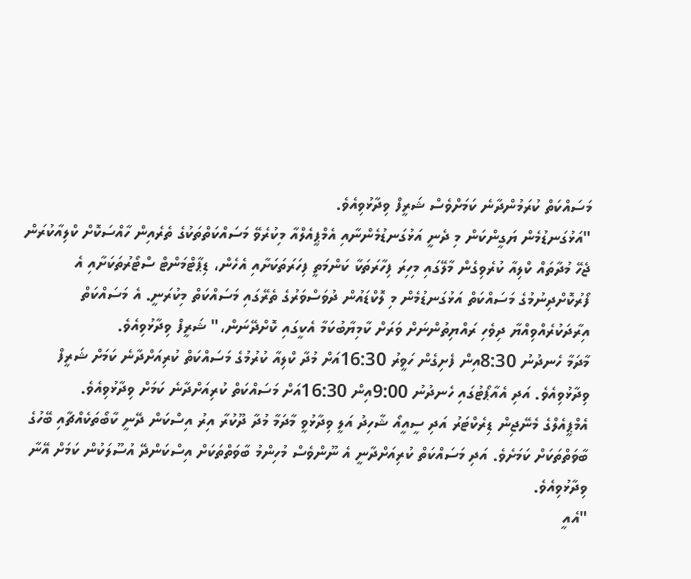މަސައްކަތް ކުރަމުންދާނެ ކަމަށްވެސް ޝަރީފް ވިދާޅުވިއެވެ.
"އަޅުގަނޑުމެން ޔަގީންކަން މި ދެނީ އަޅުގަނޑުމެންނާއި އެމްޕީއެލްއާ މިކުރެވޭ މަސައްކަތްތަކުގެ ތެރެއިން ހާއްސަކޮށް ކްލިއާކުރަން ޖެހޭ މުދާތައް ކްލިއާ ކުރެވިގެން މާލޭގައި މިހިރަ ފިހާރަތަކާ ކަންމަތީ ފިހަރަތަކަށާއި އެހެން، ޑިޕާޓްމަންޓް ސްޓޯރުތަކަށާއި އެ ފޯރުކޮށްދިނުމުގެ މަސައްކަތް އަޅުގަނޑުމެން މި ލޮކްޑައުން ދުވަސްވަރުގެ ތެރޭގައި މަސައްކަތް މިކުރަނީ. އެ މަސައްކަތް އިރާދަކުރެއްވިއްޔާ ދިވެހި ރައްޔިތުންނަށް ވަރަށް ކާމިޔާބުކަމާ އެކީގައި ކޮށްދޭނަން،" ޝަރީފް ވިދާޅުވިއެވެ.
މާދަމާ ހެނދުނު 8:30އިން ފެށިގެން ހަވީރު 16:30އަށް މުދާ ކްލިއާ ކުރުމުގެ މަސައްކަތް ކުރިއަށްދާނެ ކަމަށް ޝަރީފް ވިދާޅުވިއެވެ. އަދި އެއާޕޯޓުގައި ހެނދުނު 9:00އިން 16:30އަށް މަސައްކަތް ކުރިއަށްދާނެ ކަމަށް ވިދާޅުވިއެވެ.
އެމްޕީއެލްގެ މެނޭޖިން ޑިރެކްޓަރު އަދި ސީއީއޯ ޝާހިދު އަލީ ވިދާޅުވީ މާދަމާ މުދާ ދޫކުރާ އިރު އިސްކަން ދޭނީ ކާބޯތަކެއްޗާއި ބޭހުގެ ބާވަތްތަކަށް ކަމަށެވެ. އަދި މަސައްކަތް ކުރިއަށްދާނީ އެ ނޫންވެސް މުހިންމު ބާވަތްތަކަށް އިސްކަންދޭ އުސޫލަކުން ކަމަށް އޭނާ ވިދާޅުވިއެވެ.
"އެއީ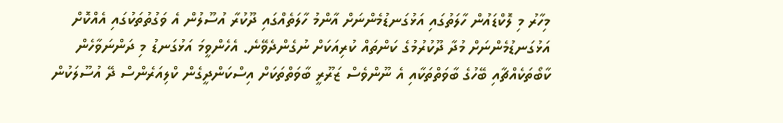މިހާރު މި ލޮކްޑައުން ހާލަތުގައި އަޅުގަނޑުމެންނަށް އާންމު ހާލަތެއްގައި ދޫކުރާ އުސޫލުން އެ ވަގުތުތަކުގައި އެއްކޮށް އަޅުގަނޑުމެންނަށް މުދާ ދޫކުރުމުގެ ކަންތައް ކުރިއަކަށް ނުގެންދެވޭނެ. އެހެންވީމަ އަޅުގަނޑު މި ދަންނަވާހެން ކާބޯތަކެއްޗާއި ބޭހުގެ ބާވަތްތަކާއި އެ ނޫންވެސް ޒަރޫރީ ބާވަތްތަކަށް އިސްކަންދީގެން ކްލިއަރެންސް ދޭ އުސޫލަކުން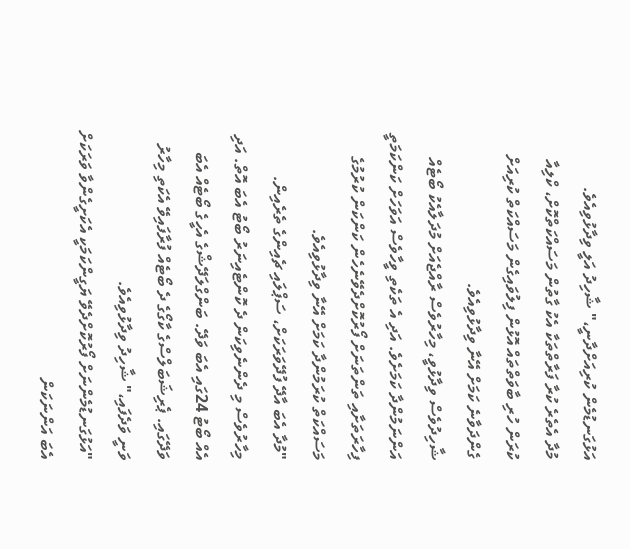އަޅުގަނޑުމެން ކުރިއަށްދާނީ،" ޝާހިދު އަލީ ވިދާޅުވިއެވެ.
މުދާ އެތެރެ ކުރާ ފަރާތްތަކާ އެކު ގާތުން މަސައްކަތްކޮށް، ކްލިއާ ކުރަން ހުރި ބާވަތްތައް އޮޅުން ފިލުވައިގެން މަސައްކަތް ކުރިއަށް ގެންދަވާނެ ކަމަށް އޭނާ ވިދާޅުވިއެވެ.
ޝާހިދުވެސް ވިދާޅުވީ، މިހާރުވެސް ރާއްޖެއަށް މުދަލާއެކު ބޯޓެއް އަންނަމުންދާ ކަމަށެވެ. އަދި އެ ތަކެތި ވީހާވެސް އަވަހަށް ކަންކަމަތީ ފިހާރަތަށާއި ތަންތަނަށް ފޯރުކޮށްދެވޭނެހެން ކަންކަން ކުރުމުގެ މަސައްކަތް ކުރަމުންދާ ކަމަށް އޭނާ ވިދާޅުވިއެވެ.
"މުދާ އެބަ އާދޭ ފުދޭވަރަކަށް، ސަޕްލައި ޗެއިންގެ ތެރެއިން. މިހާރުވެސް މި ދެންނެވިކަން ދެ ކޮންޓެއިނަރު ބޯޓު އެބަ އޮތް. އަދި އެއް ބޯޓު 24ގައި އެބަ ވަދޭ. ބަންގްލަދޭޝްގެ އެހީގެ ބޯޓެއް އެބަ ވަދޭގައި. ޕެރިޝަބަލްސްގެ ކާގޯގެ ދެ ބޯޓެއް ފުރާފައިވޭ އެކަތި މިހާރު ވަނީ ވަދެފައި،" ޝާހިދު ވިދާޅުވިއެވެ.
"އަޅުގަނޑުމެންނަށް ފޯރުކޮށްދެވޭ ޔަގީންކަމަކީ އެކަށީގެންވާ ވަރަކަށް އެބަ އަންނަކަން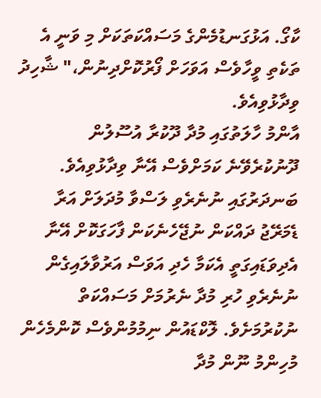ކާގޯ. އަޅުގަނޑުމެންގެ މަސައްކަތަކަށް މި ވަނީ އެ ތަކެތި ވީހާވެސް އަވަހަށް ފޯރުކޮށްދިނުން،" ޝާހިދު ވިދާޅުވިއެވެ.
އާންމު ހާލަތުގައި މުދާ ދޫކުރާ އުސޫލުން ދޫނުކުރެވޭނެ ކަމަށްވެސް އޭނާ ވިދާޅުވިއެވެ. ބަނދަރުގައި ނުނެރެވި ލަސްވާ މުދަލަށް އަރާ ޑެމަރޭޖު ދައްކަން ނުޖޭހެނެކަން ފާހަގަކޮށް އޭނާ އެދިވަޑައިގަތީ އެކަމާ ހެދި އަވަސް އަރުވާލައިގެން ނުނެރެވި ހުރި މުދާ ނެރުމަށް މަސައްކަތް ނުކުރުމަށެވެ. ލޮކްޑައުން ނިމުމުންވެސް ކޮންމެހެން މުހިންމު ނޫން މުދާ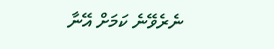ނެރެވޭނެ ކަމަށް އޭނާ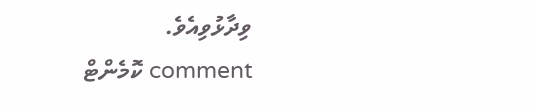ވިދާޅުވިއެވެ.
comment ކޮމެންޓް